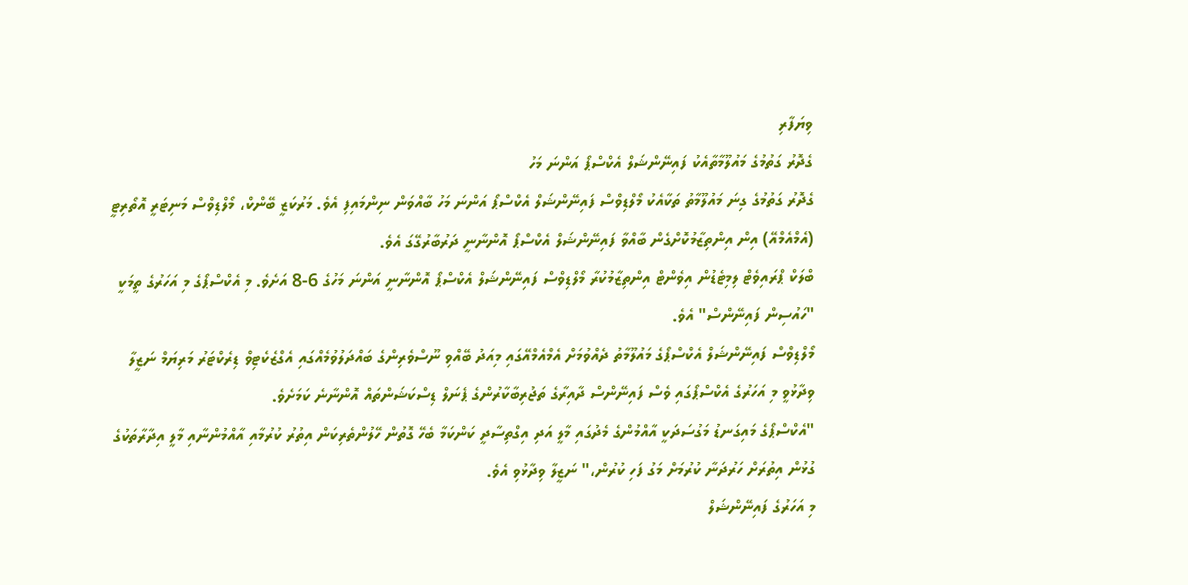ވިޔަފާރި
ގެދޮރު ގަތުމުގެ މައުލޫމާތާއެކު ފައިނޭންޝަލް އެކްސްޕޯ އަންނަ މަހު
ގެދޮރު ގަތުމުގެ ގިނަ މައުލޫމާތު ތަކާއެކު މޯލްޑިވްސް ފައިނޭންޝަލް އެކްސްޕޯ އަންނަ މަހު ބާއްވަން ނިންމައިފި އެވެ. މަރުކަޒީ ބޭންކް، މޯލްޑިވްސް މަނިޓަރީ އޮތޯރިޓީ (އެމްއެމްއޭ) އިން އިންތިޒާމުކޮށްގެން ބާއްވާ ފައިނޭންޝަލް އެކްސްޕޯ އޮންނާނީ ދަރުބާރުގޭގަ އެވެ.
ބްލަކް ޕްރައިވެޓް ލިމިޓެޑުން އިވެންޓް އިންތިޒާމުކުރާ މޯލްޑިވްސް ފައިނޭންޝަލް އެކްސްޕޯ އޮންނާނީ އަންނަ މަހުގެ 6-8 އަށެވެ. މި އެކްސްޕޯގެ މި އަހަރުގެ ތީމަކީ "ހައުސިން ފައިނޭންސް" އެވެ.
މޯލްޑިވްސް ފައިނޭންޝަލް އެކްސްޕޯގެ މައުލޫމާތު ދެއްވުމަށް އެމްއެމްއޭގައި މިއަދު ބޭއްވި ނޫސްވެރިންގެ ބައްދަލުވުމެއްގައި އެގްޒެކެޓިވް ޑިރެކްޓަރު މަރިޔަމް ނަޒީލާ ވިދާޅުވީ މި އަހަރުގެ އެކްސްޕޯގައި ވެސް ފައިނޭންސް ދާއިރާގެ ތަޖުރިބާކާރުންގެ ޕެނަލް ޑިސްކަޝަންތައް އޮންނާނެ ކަމަށެވެ.
"އެކްސްޕޯގެ މައިގަނޑު މަގުސަދަކީ އާއްމުންގެ މެދުގައި މާލީ އަދި އިގްތިސާދީ ކަންކަމާ ބެހޭ ގޮތުން ހޭލުންތެރިކަން އިތުރު ކުރުމާއި އާއްމުންނާއި މާލީ އިދާރާތަކުގެ ގުޅުން އިތުރަށް ހަރުދަނާ ކުރުމަށް މަގު ފަހި ކުރުން،" ނަޒީލާ ވިދާޅުވި އެވެ.
މި އަހަރުގެ ފައިނޭންޝަލް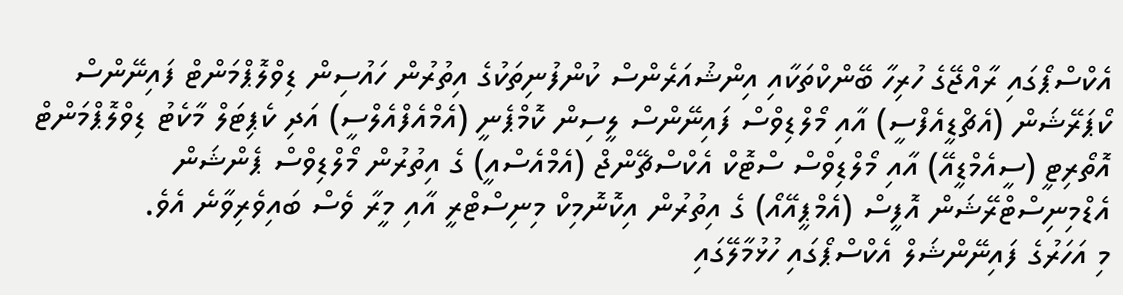އެކްސްޕޯގައި ރާއްޖޭގެ ހުރިހާ ބޭންކްތަކާއި އިންޝުއަރެންސް ކުންފުނިތަކުގެ އިތުރުން ހައުސިން ޑިވްލޮޕްމަންޓް ފައިނޭންސް ކޯޕަރޭޝަން (އެޗްޑީއެފްސީ) އާއި މޯލްޑިވްސް ފައިނޭންސް ލީސިން ކޮމްޕެނީ (އެމްއެފްއެލްސީ) އަދި ކެޕިޓަލް މާކެޓު ޑިވްލޮޕްމަންޓް އޮތޯރިޓީ (ސީއެމްޑީއޭ) އާއި މޯލްޑިވްސް ސްޓޮކް އެކްސްޗޭންޖް (އެމްއެސްއީ) ގެ އިތުރުން މޯލްޑިވްސް ޕެންޝަން އެޑްމިނިސްޓްރޭޝަން އޮފީސް (އެމްޕީއޭއޯ) ގެ އިތުރުން އިކޮނޮމިކް މިނިސްޓްރީ އާއި މީރާ ވެސް ބައިވެރިވާނެ އެވެ.
މި އަހަރުގެ ފައިނޭންޝަލް އެކްސްޕޯގައި ހުޅުމާލޭގައި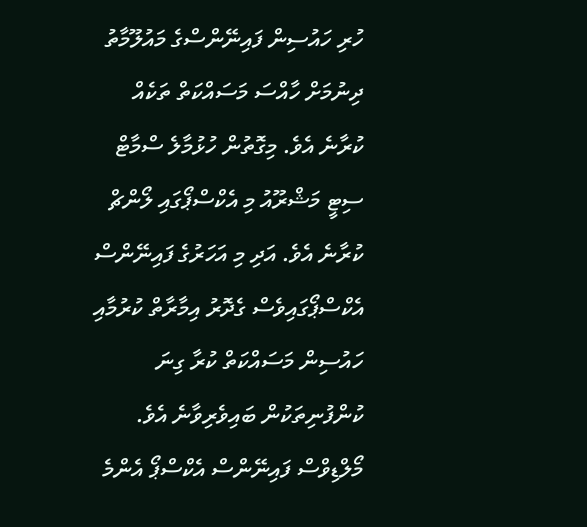ހުރި ހައުސިން ފައިނޭންސްގެ މައުލޫމާތު ދިނުމަށް ހާއްސަ މަސައްކަތް ތަކެއް ކުރާނެ އެވެ. މިގޮތުން ހުޅުމާލެ ސްމާޓް ސިޓީ މަޝްރޫއު މި އެކްސްޕޯގައި ލޯންޗް ކުރާނެ އެވެ. އަދި މި އަހަރުގެ ފައިނޭންސް އެކްސްޕޯގައިވެސް ގެދޮރު އިމާރާތް ކުރުމާއި ހައުސިން މަސައްކަތް ކުރާ ގިނަ ކުންފުނިތަކުން ބައިވެރިވާނެ އެވެ.
މޯލްޑިވްސް ފައިނޭންސް އެކްސްޕޯ އެންމެ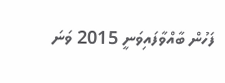ފަހުން ބާއްވާފައިވަނީ 2015 ވަނަ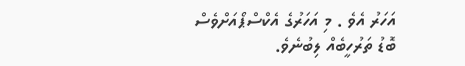އަހަރު އެވެ . މި އަހަރުގެ އެކްސްޕޯއަށްވެސް ބޮޑު ތަރުހީބެއް ލިބުނެވެ.